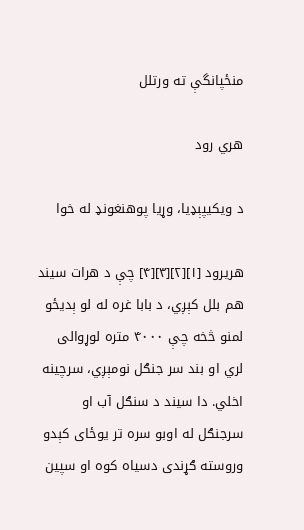منځپانگې ته ورتلل

هري رود

د ويکيپېډيا، وړیا پوهنغونډ له خوا

هريرود [۱][۲][۳][۴] چې د هرات سيند هم بلل کېږي، د بابا غره له لو ېديځو لمنو څخه چې ۴۰۰۰ متره لوړوالی لري او بند سر جنګل نومېږي، سرچينه اخلي. دا سیند د سنګل آب او سرجنګل له اوبو سره تر يوځای کېدو وروسته ګړندی دسياه کوه او سپين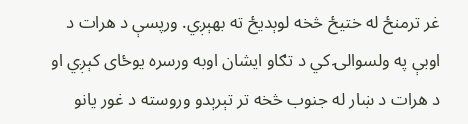غر ترمنځ له ختيځ څخه لوېديځ ته بهېږي. ورپسې د هرات د اوبې په ولسوالۍ کي د تګاو ايشان اوبه ورسره يوځای کېږي او د هرات د ښار له جنوب څخه تر تېرېدو وروسته د غور يانو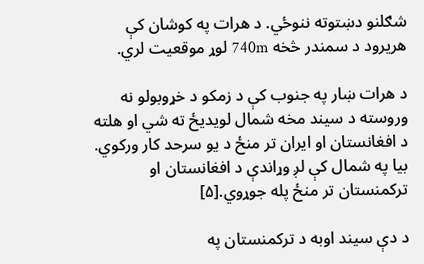شګلنو دښتوته ننوځي. د هرات په کوشان کې هريرود د سمندر څخه 740m لوړ موقعيت لري.

د هرات ښار په جنوب کې د زمکو د خړوبولو نه وروسته د سيند مخه شمال لويديځ ته شي او هلته د افغانستان او ايران تر منځ د يو سرحد کار ورکوي. بيا په شمال کې لږ وړاندې د افغانستان او ترکمنستان تر منځ پله جوړوي.[۵]

د دې سيند اوبه د ترکمنستان په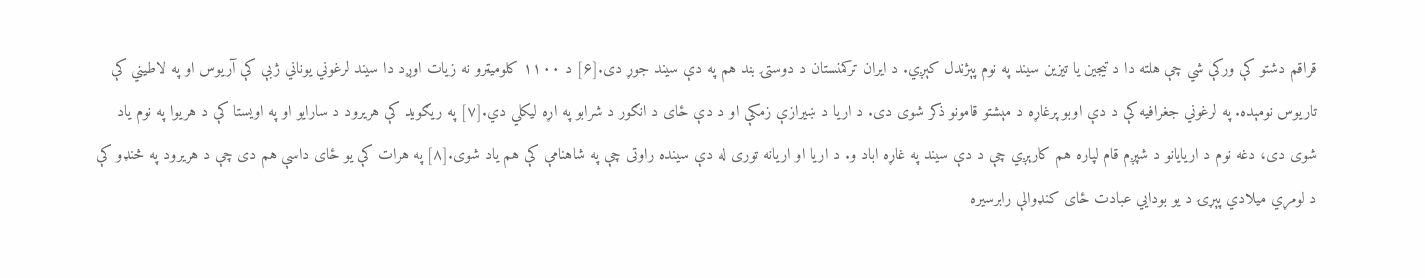قراقم دشتو کې ورکې شي چې هلته دا د تيجين يا تيزين سيند په نوم پېژندل کېږي. د ايران ترکمنستان د دوستۍ بند هم په دې سيند جوړ دی.[۶] د ۱۱۰۰ کلوميټرو نه زيات اوږد دا سيند لرغوني يوناني ژبې کې آريوس او په لاطيني کې تاريوس نومېده. په لرغوني جغرافيه کې د دې اوبو پرغاړه د مېشتو قامونو ذکر شوی دی. د اريا د ښيرازې زمکې او د دې ځای د انګور د شرابو په اړه ليکلي دي.[۷] په ريګويد کې هريرود د سارايو او په اويستا کې د هريوا په نوم ياد شوی دی، دغه نوم د اريايانو د شپږم قام لپاره هم کارېږي چې د دې سيند په غاړه اباد و. د اريا او اريانه توری له دې سينده راوتی چې په شاهنامې کې هم ياد شوی.[۸] په هرات کې يو ځای داسې هم دی چې د هريرود په څنډو کې د لومړي ميلادي پېړۍ د يو بودایي عبادت ځای کنډوالې رابرسيره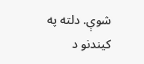شوې. دلته په کيندنو د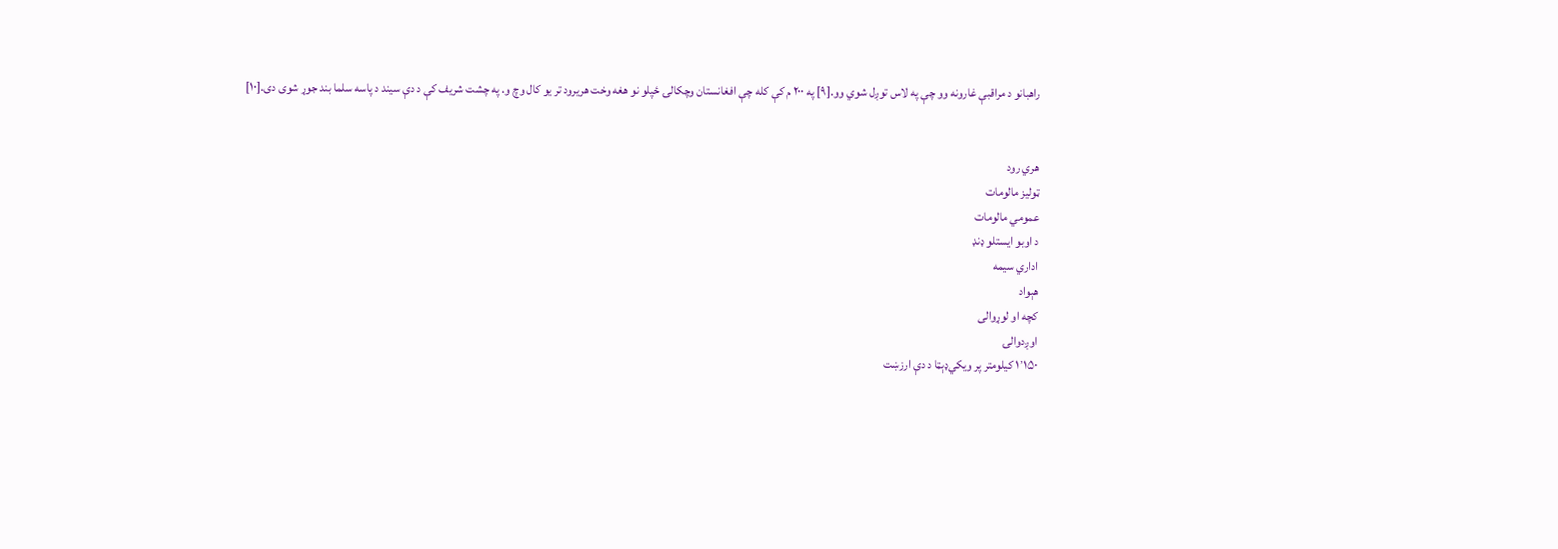راهبانو د مراقبې غارونه وو چې په لاس توږل شوي وو.[۹] په ۲۰۰ م کې کله چې افغانستان وچکالۍ ځپلو نو هغه وخت هريرود تر يو کال وچ و. په چشت شريف کې د دې سيند د پاسه سلما بند جوړ شوی دی.[۱۰]


هري رود
ټوليز مالومات
عمومي مالومات
د اوبو ایستلو ډنډ
اداري سیمه
هېواد
کچه او لوړوالی
اوږدوالۍ
۱٬۱۵۰ كيلومتر پر ویکي‌ډېټا د دې ارزښت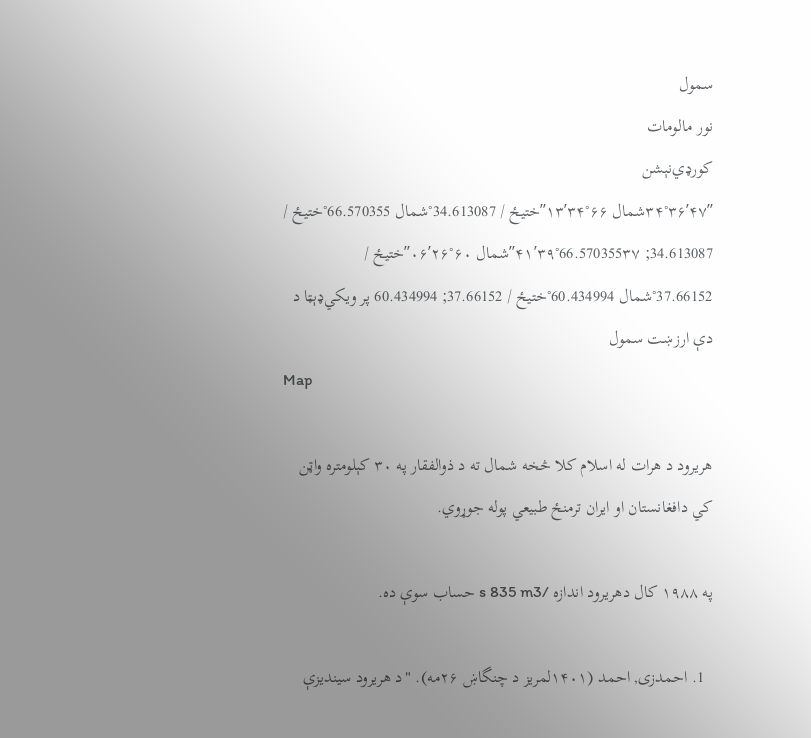سمول
نور مالومات
کورډي‌نېشن
۳۴°۳۶′۴۷″شمال ۶۶°۳۴′۱۳″ختیځ / 34.613087°شمال 66.570355°ختيځ / 34.613087; 66.570355۳۷°۳۹′۴۱″شمال ۶۰°۲۶′۰۶″ختیځ / 37.66152°شمال 60.434994°ختيځ / 37.66152; 60.434994 پر ویکي‌ډېټا د دې ارزښت سمول
Map

هریرود د هرات له اسلام کلا څخه شمال ته د ذوالفقار په ۳۰ کېلومتره واټن کي دافغانستان او ايران ترمنځ طبيعي پوله جوړوي.

په ۱۹۸۸ کال دهريرود اندازه /s 835 m3 حساب سوې ده.

  1. احمدزی, احمد (۱۴۰۱لمريز د چنگاښ ۲۶مه). "د هریرود سیندیزې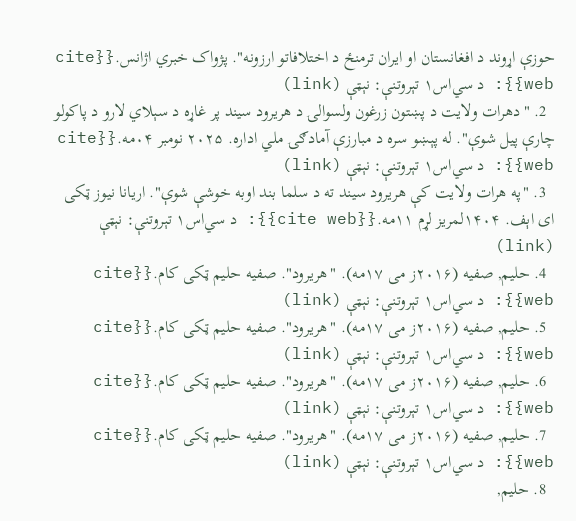حوزې اړوند د افغانستان او ایران ترمنځ د اختلافاتو ارزونه". پژواک خبري اژانس.{{cite web}}: د سي‌اس۱ تېروتنې: نېټې (link)
  2. "دهرات ولایت د پښتون زرغون ولسوالۍ د هریرود سیند پر غاړه د سېلاي لارو د پاکولو چارې پیل شوې". له پېښو سره د مبارزې آمادګۍ ملي اداره. ۲۰۲۵ نومبر ۰۴مه.{{cite web}}: د سي‌اس۱ تېروتنې: نېټې (link)
  3. "په هرات ولایت کې هریرود سیند ته د سلما بند اوبه خوشې شوې". اريانا نيوز ټکی ای اېف. ۱۴۰۴لمريز لړم ۱۱مه.{{cite web}}: د سي‌اس۱ تېروتنې: نېټې (link)
  4. حليم, صفيه (۲۰۱۶ز می ۱۷مه). "هريرود". صفيه حليم ټکی کام.{{cite web}}: د سي‌اس۱ تېروتنې: نېټې (link)
  5. حليم, صفيه (۲۰۱۶ز می ۱۷مه). "هريرود". صفيه حليم ټکی کام.{{cite web}}: د سي‌اس۱ تېروتنې: نېټې (link)
  6. حليم, صفيه (۲۰۱۶ز می ۱۷مه). "هريرود". صفيه حليم ټکی کام.{{cite web}}: د سي‌اس۱ تېروتنې: نېټې (link)
  7. حليم, صفيه (۲۰۱۶ز می ۱۷مه). "هريرود". صفيه حليم ټکی کام.{{cite web}}: د سي‌اس۱ تېروتنې: نېټې (link)
  8. حليم,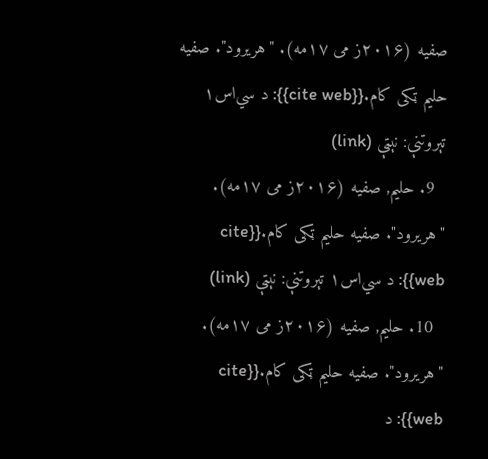صفيه (۲۰۱۶ز می ۱۷مه). "هريرود". صفيه حليم ټکی کام.{{cite web}}: د سي‌اس۱ تېروتنې: نېټې (link)
  9. حليم, صفيه (۲۰۱۶ز می ۱۷مه). "هريرود". صفيه حليم ټکی کام.{{cite web}}: د سي‌اس۱ تېروتنې: نېټې (link)
  10. حليم, صفيه (۲۰۱۶ز می ۱۷مه). "هريرود". صفيه حليم ټکی کام.{{cite web}}: د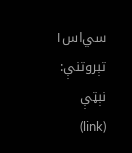سي‌اس۱ تېروتنې: نېټې (link)